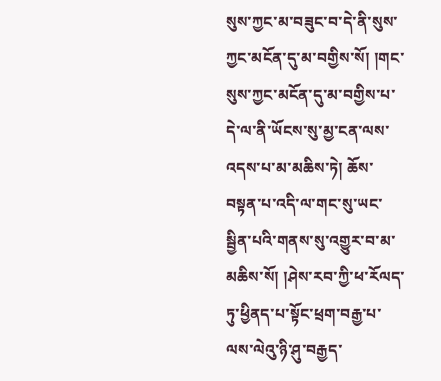སུས་ཀྱང་མ་བཟུང་བ་དེ་ནི་སུས་ཀྱང་མངོན་དུ་མ་བགྱིས་སོ། །གང་སུས་ཀྱང་མངོན་དུ་མ་བགྱིས་པ་དེ་ལ་ནི་ཡོངས་སུ་མྱ་ངན་ལས་འདས་པ་མ་མཆིས་ཏེ། ཆོས་བསྟན་པ་འདི་ལ་གང་སུ་ཡང་སྦྱིན་པའི་གནས་སུ་འགྱུར་བ་མ་མཆིས་སོ། །ཤེས་རབ་ཀྱི་ཕ་རོལད་ཏུ་ཕྱིནད་པ་སྟོང་ཕྲག་བརྒྱ་པ་ལས་ལེའུ་ཉི་ཤུ་བརྒྱད་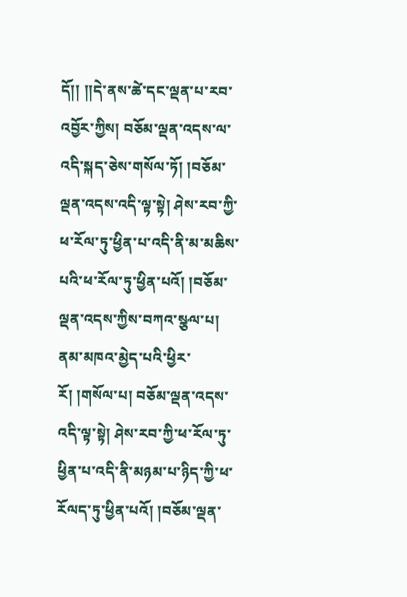དོ།། །།དེ་ནས་ཚེ་དང་ལྡན་པ་རབ་འབྱོར་ཀྱིས། བཅོམ་ལྡན་འདས་ལ་འདི་སྐད་ཅེས་གསོལ་ཏོ། །བཅོམ་ལྡན་འདས་འདི་ལྟ་སྟེ། ཤེས་རབ་ཀྱི་ཕ་རོལ་ཏུ་ཕྱིན་པ་འདི་ནི་མ་མཆིས་པའི་ཕ་རོལ་ཏུ་ཕྱིན་པའོ། །བཅོམ་ལྡན་འདས་ཀྱིས་བཀའ་སྩལ་པ། ནམ་མཁའ་མྱེད་པའི་ཕྱིར་རོ། །གསོལ་པ། བཅོམ་ལྡན་འདས་འདི་ལྟ་སྟེ། ཤེས་རབ་ཀྱི་ཕ་རོལ་ཏུ་ཕྱིན་པ་འདི་ནི་མཉམ་པ་ཉིད་ཀྱི་ཕ་རོལད་ཏུ་ཕྱིན་པའོ། །བཅོམ་ལྡན་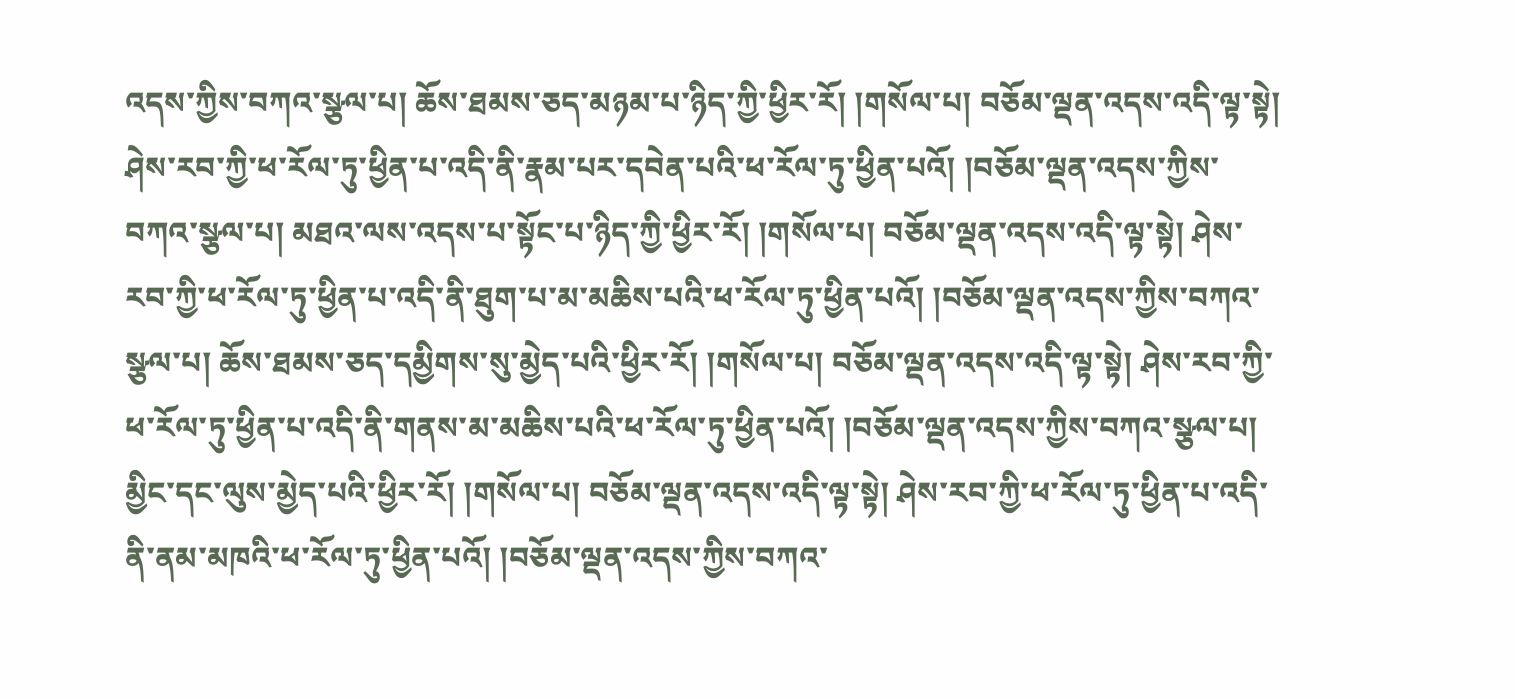འདས་ཀྱིས་བཀའ་སྩལ་པ། ཆོས་ཐམས་ཅད་མཉམ་པ་ཉིད་ཀྱི་ཕྱིར་རོ། །གསོལ་པ། བཅོམ་ལྡན་འདས་འདི་ལྟ་སྟེ། ཤེས་རབ་ཀྱི་ཕ་རོལ་ཏུ་ཕྱིན་པ་འདི་ནི་རྣམ་པར་དབེན་པའི་ཕ་རོལ་ཏུ་ཕྱིན་པའོ། །བཅོམ་ལྡན་འདས་ཀྱིས་བཀའ་སྩལ་པ། མཐའ་ལས་འདས་པ་སྟོང་པ་ཉིད་ཀྱི་ཕྱིར་རོ། །གསོལ་པ། བཅོམ་ལྡན་འདས་འདི་ལྟ་སྟེ། ཤེས་རབ་ཀྱི་ཕ་རོལ་ཏུ་ཕྱིན་པ་འདི་ནི་ཐུག་པ་མ་མཆིས་པའི་ཕ་རོལ་ཏུ་ཕྱིན་པའོ། །བཅོམ་ལྡན་འདས་ཀྱིས་བཀའ་སྩལ་པ། ཆོས་ཐམས་ཅད་དམྱིགས་སུ་མྱེད་པའི་ཕྱིར་རོ། །གསོལ་པ། བཅོམ་ལྡན་འདས་འདི་ལྟ་སྟེ། ཤེས་རབ་ཀྱི་ཕ་རོལ་ཏུ་ཕྱིན་པ་འདི་ནི་གནས་མ་མཆིས་པའི་ཕ་རོལ་ཏུ་ཕྱིན་པའོ། །བཅོམ་ལྡན་འདས་ཀྱིས་བཀའ་སྩལ་པ། མྱིང་དང་ལུས་མྱེད་པའི་ཕྱིར་རོ། །གསོལ་པ། བཅོམ་ལྡན་འདས་འདི་ལྟ་སྟེ། ཤེས་རབ་ཀྱི་ཕ་རོལ་ཏུ་ཕྱིན་པ་འདི་ནི་ནམ་མཁའི་ཕ་རོལ་ཏུ་ཕྱིན་པའོ། །བཅོམ་ལྡན་འདས་ཀྱིས་བཀའ་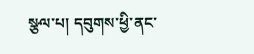སྩལ་པ། དབུགས་ཕྱི་ནང་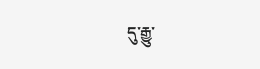དུ་རྒྱུ་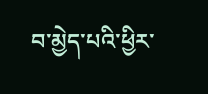བ་མྱེད་པའི་ཕྱིར་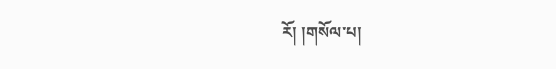རོ། །གསོལ་པ།